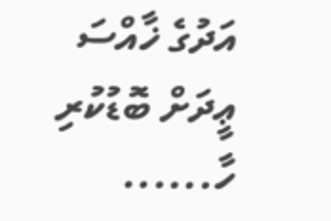އަދުގެ ޚާއްސަ
ޢީދަށް ބޮޑުކުރި ހާ......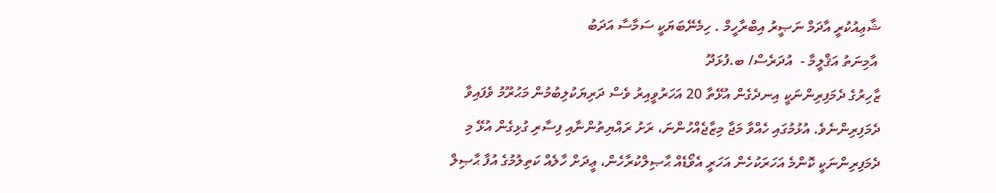ޝާޢިއުކުރީ އާދަމް ނަޞީރު އިބްރާހީމް . ހިމެނޭބަޔަކީ ސަމާސާ އަދަބު
 އާމިނަތު އަޤްލީމާ -  އުދަރެސް/ ބ.ފުޅަދޫ
ޒާހިރުގެ ދެމަފިރިންނަކީ އިނދެގެން އުޅޭތާ 20 އަހަރުވީއިރު ވެސް ދަރިޔަކުލިބުމުން މަޙުރޫމު ވެފައިވާ ދެމަފިރިންނެވެ. އުޅުމުގައި ހެއްވާ މަޖާ މިޒާޖެއްހުންނަ، ރަށު ރައްޔިތުންނާއި ފިސާރި ގުޅިގެން އުޅޭ މި ދެމަފިރިންނަކީ ކޮންމެ އަހަރަކުހެން އަހަރީ އެވޯޑެއް ޙާޞިލްކުރާހެން، ޢީދަށް ހާލެއް ކަތިލުމުގެ އުފާ ޙާޞިލް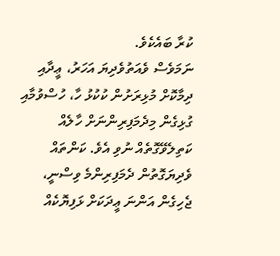ކުރާ ބައެކެވެ.
ނަމަވެސް ވެއަތުވެދިޔަ އަހަރު، ޢީދާއި ދިމާކޮށް މުޅިރަށުން ކުކުޅު ހާ، ހުސްވުމާއި ގުޅިގެން މިދެމަފިރިންނަށް ހާލެއް ކަތިލެވޭގޮތެއް ނުވި އެވެ. ކަންތައް ވެދިޔަގޮތުން ދެމަފިރިންމެ ވިސްނީ، ޖެހިގެން އަންނަ ޢީދަކަށް ޅަފިޔޮކެއް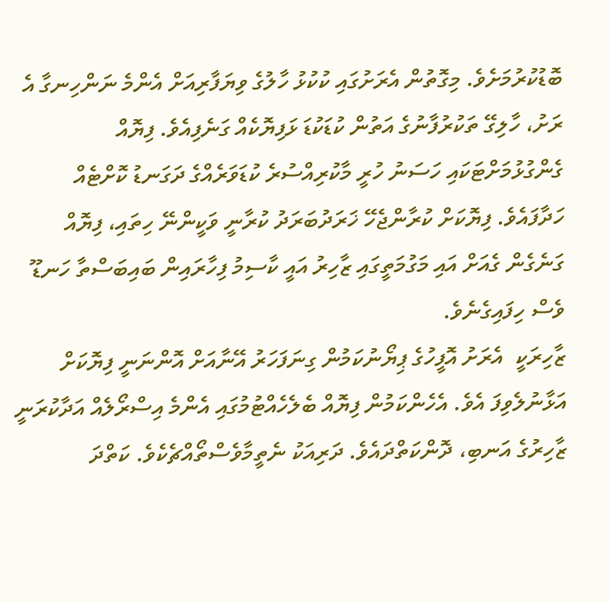ބޮޑުކުރުމަށެވެ. މިގޮތުން އެރަށުގައި ކުކުޅު ހާލުގެ ވިޔަފާރިއަށް އެންމެ ނަންހިނގާ އެ ރަށު، ހާލިގޭ ތަކުރުފާނުގެ އަތުން ކުޑަކުޑަ ޅަފިޔޮކެއް ގަނެފިއެވެ. ފިޔޮއް ގެންގުޅުމަށްޓަކައި ހަސަނު ހުރީ މާކުރިއްސުރެ ކުޑަވަރެއްގެ ދަގަނޑު ކޮށްޓެއް ހަދާފައެވެ. ފިޔޮކަށް ކުރާންޖެހޭ ޚަރަދުބަރަދު ކުރާނީ ވަކީންނޭ ހިތައި، ފިޔޮއް ގަނެގެން ގެއަށް އައި މަގުމަތީގައި ޒާހިރު އައީ ކާސިމު ފިހާރައިން ބައިބަސްތާ ހަނޑޫ ވެސް ހިފައިގެނެވެ.
ޒާހިރަކީ  އެރަށު އޮފީހުގެ ޕިޔޯނުކަމުން ގިނަފަހަރު އޭނާއަށް އޮންނަނީ ފިޔޮކަށް އަޅާނުލެވިފަ އެވެ. އެހެންކަމުން ފިޔޮއް ބެލެހެއްޓުމުގައި އެންމެ އިސްރޯލެއް އަދާކުރަނީ ޒާހިރުގެ އަނބި، ދޮންކަތްދައެވެ. ދަރިއަކު ނެތީމާވެސްތޯއްޗެކެވެ. ކަތްދަ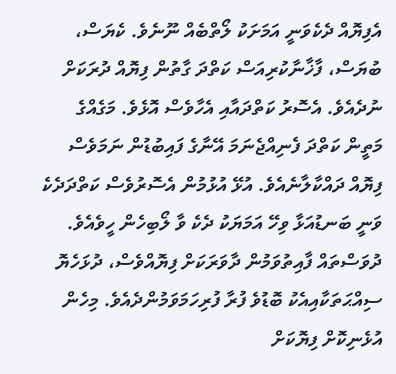އެފިޔޮއް ދެކެވަނީ އަމަށަކު ލޯތްބެއް ނޫނެވެ. ކެޔަސް، ބުޔަސް، ފާޚާނާކުރިއަސް ކަތްދަ ގާތުން ފިޔޮއް ދުރަކަށް ނުދެއެވެ. އެސޮރު ކަތްދައާއި އެހާވެސް އޮޅެވެ. މަގެއްގެ މަތީން ކަތްދަ ފެނިއްޖެނަމަ އޭނާގެ ފައިބުޑުން ނަމަވެސް ފިޔޮއް ދައްކާލާނެއެވެ. އުޅޭ އުޅުމުން އެސޮރުވެސް ކަތްދަދެކެ ވަނީ ބަނޑުއަޅާ ވިހޭ އަމަޔަކު ދެކެ ވާ ލޯބިހެން ހީވެއެވެ.
ދުވަސްތައް ފާއިތުވަމުން ދާވަރަކަށް ފިޔޮއްވެސް، ދުޅަހެޔޮ ސިއްޙަތަކާއިއެކު ބޮޑުވެ ފުރާ ފުރިހަމަވަމުންދެއެވެ. މިހެން އުޅެނިކޮށް ފިޔޮކަށް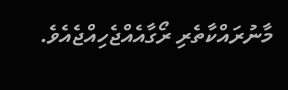މާނުރައްކާތެރި ރޯގާއެއްޖެހިއްޖެއެވެ.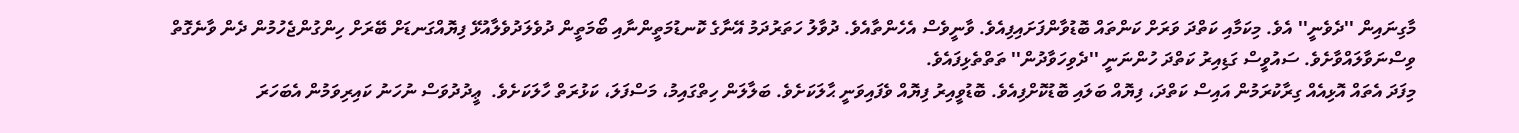މާގިނައިން ''ދެވެނީ'' އެވެ. މިކަމާއި ކަތްދަ ވަރަށް ކަންތައް ބޮޑުވާންފަށައިފިއެވެ. ވާނީވެސް އެހެންތާއެވެ. ދުވާލު ހަތަރުދަމު އޭނާގެ ކޮނޑުމަތީންނާއި ބޯމަތީން ދުވެލަދުވެލާއުޅޭ ފިޔޮއްގަނޑަށް ބޭރަށް ހިންގުންޖެހުމުން ދެން ވާނެގޮތް ވިސްނަވާލައްވާށެވެ. ސައުވީސް ގަޑިއިރު ކަތްދަ ހުންނަނީ ''ދެވިހަވާދުން'' ތަތްތެޅިފައެވެ.
މިފަދަ އެތައް އޮޅިއެއް ގިރާކުރަމުން އައިސް ކަތްދަ، ފިޔޮއް ބަލައި ބޮޑުކޮށްފިއެވެ. ބޮޑުވީއިރު ފިޔޮއް ވެފައިވަނީ ޙާލަކަށެވެ. ބަލާލަން ހިތްގައިމު، މަސްފަލަ، ކަޅުރަތް ހާލަކަށެވެ.  ޢީދުދުވަސް ނުހަނު ކައިރިވަމުން އެބަހަރަ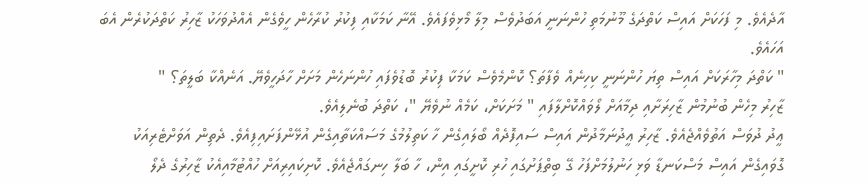އާދެއެވެ. މި ފަހަކަށް އައިސް ކަތްދަގެ މޫނުމަތި ހުންނަނީ އަބަދުވެސް މިލާ މޯޅިވެފައެވެ. އޭނާ ކަމަކާއި ފިކުރު ކުރާހެން ހީވެގެން އެއްދުވަހަކު ޒާހިރު ކަތްދަކުރެން އެބަ އަހައެވެ.
" ކަތްދަ މިހާރަކަށް އައިސް ތިޔަ ހުންނަނީ ކިހިނެއް ވެފާތަ؟ ކޮންމެވެސް ކަމަކާ ފިކުރު ބޮޑުވެފައި ހުންނަހެން މަށަށް ހާދަހީވެޔޭ. އަނެއްކާ ބަލީތަ؟ "
ޒާހިރު މިހެން ބުނުމުން ޒާހިރަށާއި ދިމާއަށް ލޯވައްކޮށްލާފައި " މަށަކަށް، ކަމެއް ނުވެޔޭ "، ކަތްދަ ބުނެލިއެވެ.
ޢީދު ދުވަސް އަތުވެއްޖެއެވެ. ޒާހިރު ޢީދުނަމާދުން އައިސް ސައިފޮދެއް ބޯލައިގެން ހާ ކަތިލުމުގެ މަސައްކަތާއިގެން އުޅޭންފަށައިފިއެވެ. ދެތިން އަވަށްޓެރިއަކު ގޮވައިގެން އައިސް މަސްކަނޑާ ވަޅި ހަނުލުމަށްފަހު ގޭ ބިތްޕަށުގައި ހުރި ކޮށީގައި އިން، ހާ ބަލާ ހިނގައްޖެއެވެ. ކޮށިކައިރިއަށް ހުއްޓުމާއިއެކު ޒާހިރުގެ ދެލޯ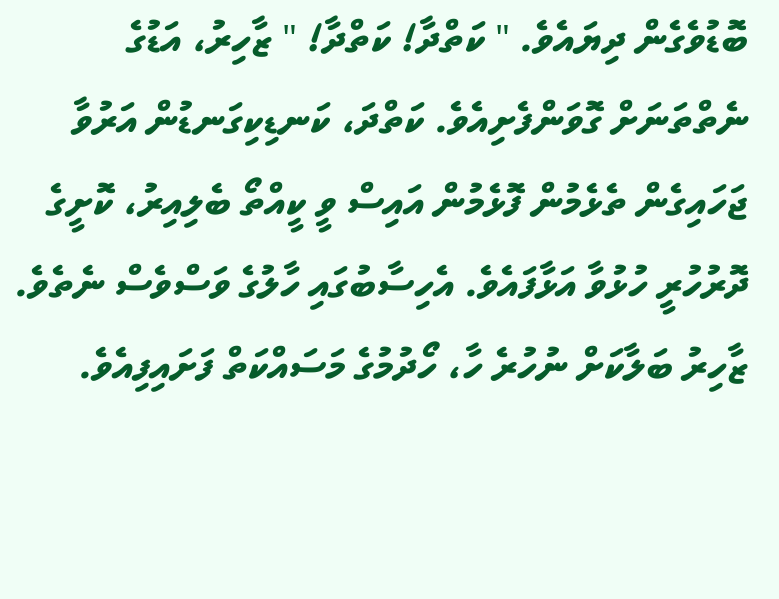ބޮޑުވެގެން ދިޔައެވެ. " ކަތްދާ! ކަތްދާ! " ޒާހިރު، އަޑުގެ ނެތްތަނަށް ގޮވަންފެށިއެވެ. ކަތްދަ، ކަނޑިކިގަނޑުން އަރުވާ ޖަހައިގެން ތެޅެމުން ފޮޅެމުން އައިސް ވީ ކީއްތޯ ބެލިއިރު، ކޮށީގެ ދޮރުހުރީ ހުޅުވާ އަޅާފައެވެ. އެހިސާބުގައި ހާލުގެ ވަސްވެސް ނެތެވެ. ޒާހިރު ބަލާކަށް ނުހުރެ ހާ، ހޯދުމުގެ މަސައްކަތް ފަށައިފިއެވެ.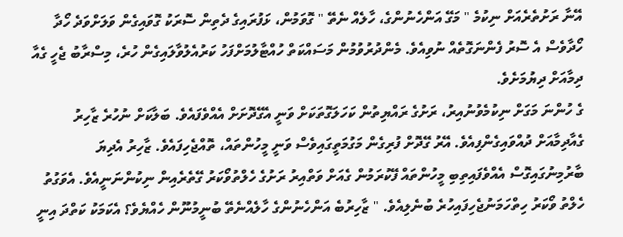އޭނާ ރަށުތެރެއަށް ނިކުމެ " މަގޭ އަންހެނުންގެ، ހާލެއް ނެތޭ " ގޮވަމުން، ޅަފުރައިގެ ދެތިން ސޮރަކު ގޮވައިގެން ވަލަށްވަދެ ހޯދާ ހޯދާވެސް އެ ސޮރު ފެންނަގޮތެއް ނުވިއެވެ. މެންދުރުވުމުން މަސައްކަތް ހުއްޓާލުމަށްފަހު ކަރުއެލުވާލައިގެން ހުރެ، މިސްރާބު ޖެހީ ގެއާ ދިމާއަށް ދިޔުމަށެވެ.
ގެ ހުންނަ މަގަށް ނިކުމެވުނުއިރު، ރަށުގެ ރައްޔިތުން ކަހަލަގޮތަކަށް ވަނީ އެގޭދޮށަށް އެއްވެފައެވެ. ބަލާކަށް ނުހުރެ ޒާހިރު ގެއާދިމާއަށް ދުއްވައިގެންފިއެވެ. އޭރު ގޭދޮށް ފުރިގެން މަގުމަތީގައިވެސް ވަނީ މީހުންތައް، ތޮއްޖެހިފައެވެ. ޒާހިރު އެދިޔަ ބާރުމިނުގައިގޮސް އެއްވެފައިތިބި މީހުންތައް ފޭކުރަމުން ގެއަށް ވަތްއިރު ރަށުގެ ހެލްތުވޯކަރު ގޭތެރެއިން ނިކުންނަނީއެވެ. އެވަގުތު ހެލްތު ވޯކަރު ހިތްހަމަނުޖެހިފައިހުރެ ބުނެލިއެވެ. " ޒާހިރުބެ އަންހެނުންގެ ހާލެއްނެތޭ ބުނީމުނޫން ހެއްޔެވެ؟ އެކަމަކު ކަތްދަ އިނީ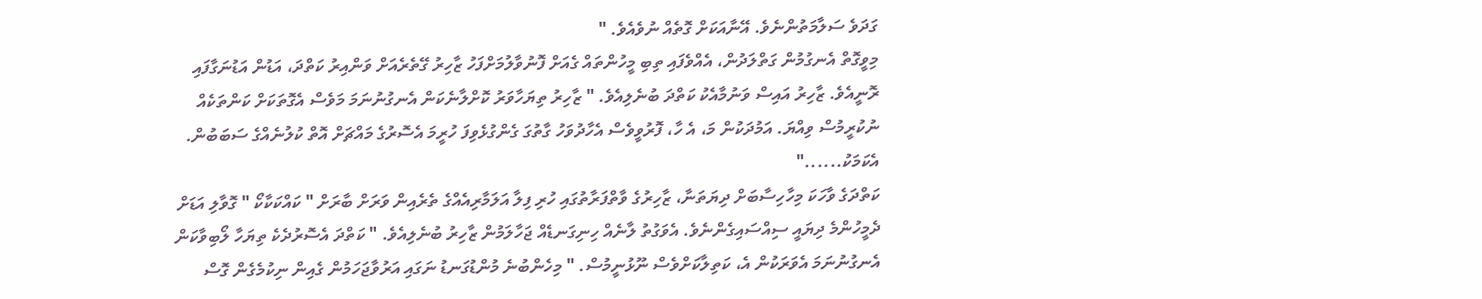ގަދަވެ ސަލާމަތުންނެވެ. އޭނާއަކަށް ގޮތެއް ނުވެއެވެ. "
މިވީގޮތް އެނގުމުން ގަތްލަދުން، އެއްވެފައި ތިބި މީހުންތައް ގެއަށް ފޮނުވާލުމަށްފަހު ޒާހިރު ގޭތެރެއަށް ވަންއިރު ކަތްދަ، އަޑުން އަޑުނަގާފައި ރޮނީއެވެ. ޒާހިރު އައިސް ވަނުމާއެކު ކަތްދަ ބުނެލިއެވެ. " ޒާހިރު ތިޔަހާވަރު ކޮށްލާނެކަން އެނގުނުނަމަ މަވެސް އެގޮތަކަށް ކަންތަކެއް ނުކުރީމުސް ވިއްޔަ. އަމުދަކުން މަ، އެ ހާ، ފޮރުވީވެސް އެހާދުވަހު ގާތުގަ ގެންގުޅެވިފަ ހުރީމަ އެސޮރުގެ މައްޗަށް އޮތް ކުލުނެއްގެ ސަބަބުން. އެކަމަކު......"
ކަތްދަގެ ވާހަކަ މިހާހިސާބަށް ދިޔަތަނާ، ޒާހިރުގެ ވާތްފަރާތުގައި ހުރި ފިލާ އަލަމާރިއެއްގެ ތެރެއިން ވަރަށް ބާރަށް " ކައްކަކާކޯ " ގޮވާލި އަޑަށް ދެމީހުންމެ ދިޔައީ ސިއްސައިގެންނެވެ. އެވަގުތު ލާނެއް ހިނިގަނޑެއް ޖަހާލަމުން ޒާހިރު ބުނެލިއެވެ. " ކަތްދަ އެސޮރުދެކެ ތިޔަހާ ލޯބިވާކަން އެނގުނުނަމަ އެވަރަކުން އެ، ކަތިލާކަށްވެސް ނޫޅުނީމުސް. " މިހެންބުނެ މުންޑުގަނޑު ނަގައި އަރުވާޖަހަމުން ގެއިން ނިކުމެގެން ގޮސް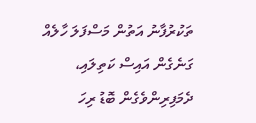ތަކުރުފާނު އަތުން މަސްފަލަ ހާލެއް ގަނެގެން އައިސް ކަތިލައި، ދެމަފިރިންވެގެން ބޮޑު ރިހަ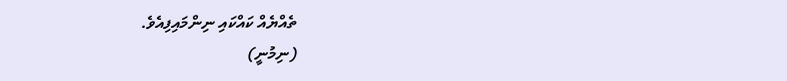ތެއްޔެއް ކައްކައި ނިންމައިފިއެވެ.
(ނިމުނީ)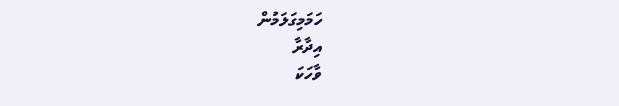ހަމަމިގަލަމުން
އިދާރާ
ވާހަކަ